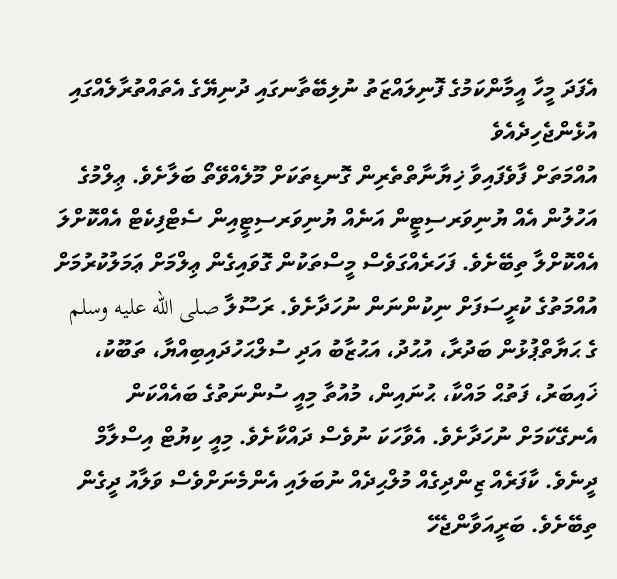އެފަދަ މީހާ އީމާންކަމުގެ ފޮނިލައްޒަތު ނުލިބޭތާނގައި ދުނިޔޭގެ އެތައްތުރާލެއްގައި އުޅެންޖެހިދެއެވެ
އުއްމަތަށް ފާވެފައިވާ ޚިޔާނާތްތެރިން ގޮނޑިތަކަށް މޫލެއްވޭތޯ ބަލާށެވެ. ޢިލްމުގެ އަހުލުން އެއް ޔުނިވަރސިޓީން އަނެއް ޔުނިވަރސިޓީއިން ސެޓްފިކެޓް އެއްކޮށްލަ އެއްކޮށްލާ ތިބޭށެވެ. ފަހަރެއްގަވެސް މީސްތަކުން ގޮވައިގެން ޢިލްމަށް ޢަމަލުކުރުމަށް އުއްމަތުގެ ކުރީސަފަށް ނިކުންނަން ނުހަދާށެވެ. ރަސޫލާ صلى الله عليه وسلم ގެ ޙަޔާތްޕުޅުން ބަދުރާ، އުޙުދު، އަޙުޒާބު އަދި ސުލްޙަހުދައިބިއްޔާ، ތަބޫކު، ޚައިބަރު، ފަތުޙް މައްކާ، ޙުނައިން، މުއުތާ މިއީ ސުންނަތުގެ ބައެއްކަން އެނގޭކަމަށް ނުހަދާށެވެ. އެވާހަކަ ނުވެސް ދައްކާށެވެ. މިއީ ކިޔުޓް އިސްލާމް ދީނެވެ. ކާފަރެއް ޒިންދިގެއް މުލްޙިދެއް ނުބަލައި އެންމެނަށްވެސް ވަލާއު ދީގެން ތިބޭށެވެ. ބަރީއަވާންޖެހޭ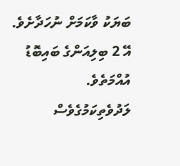ބަޔަކު ވާކަމަށް ނުހަދާށެވެ.
އޭ 2 ބިލިއަންގެ ބައިބޮޑު އުއްމަތެވެ. ލަދުވެތިކަމުގެވެސް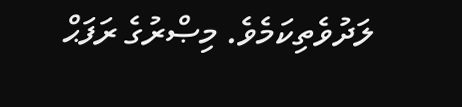ލަދުވެތިކަމެވެ. މިޞްރުގެ ރަފަޙް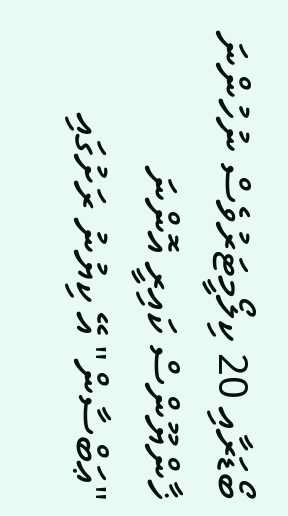ބޯޑަރާއި 20 ކިލޯމީޓަރުވެސް ނުހުންނަ ޚާންޔޫންސް ކައިރީ އޮންނަ "ޢަބްސާން" އޭ ކިޔުނު ރަށުގައި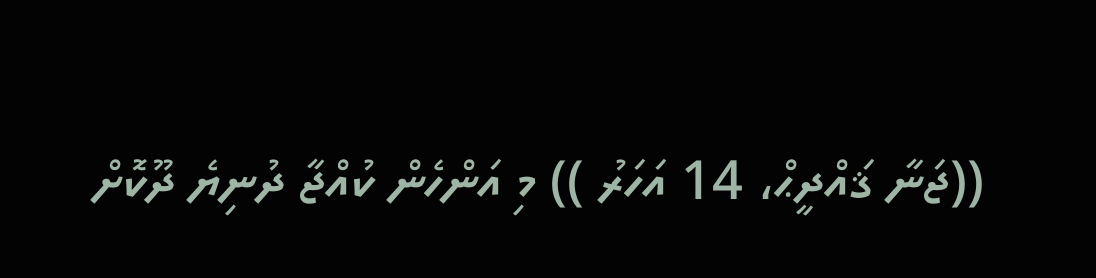((ޖަނާ ޤައްދީޙް، 14 އަހަރު )) މި އަންހެން ކުއްޖާ ދުނިޔެ ދޫކޮށް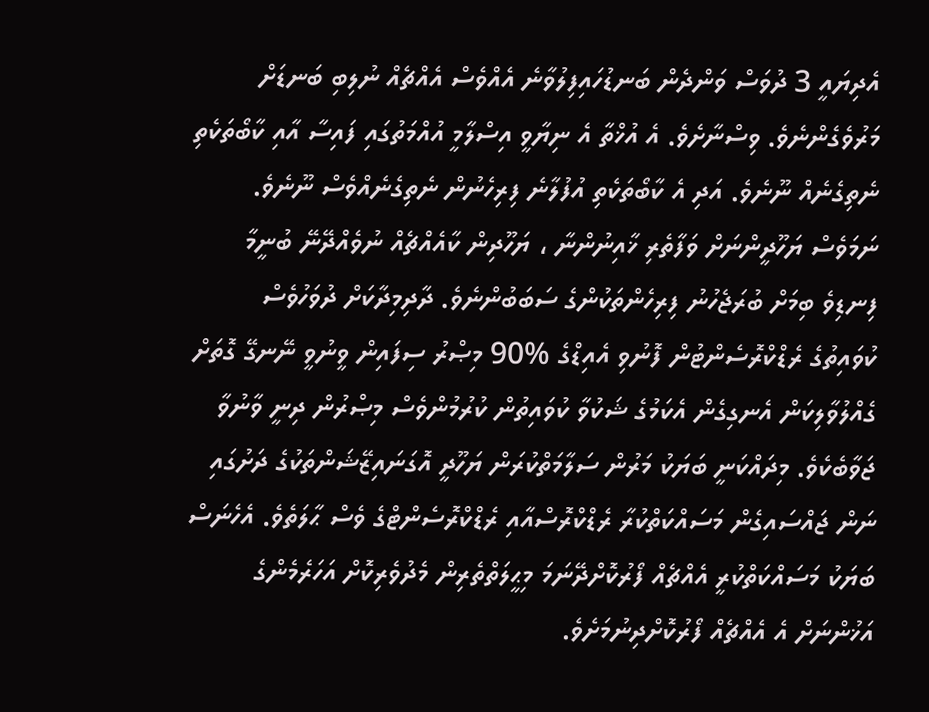އެދިޔައީ 3 ދުވަސް ވަންދެން ބަނޑުހައިފިލުވާނެ އެއްވެސް އެއްޗެއް ނުލިބި ބަނޑަށް މަރުވެގެންނެވެ. ވިސްނާށެވެ. އެ އުޚްތާ އެ ނިޔާވީ އިސްލާމީ އުއްމަތުގައި ފައިސާ އާއި ކާބޯތަކެތި ނެތިގެނެއް ނޫނެވެ. އަދި އެ ކާބޯތަކެތި އުފުލާނެ ފިރިހެނުން ނެތިގެނެއްވެސް ނޫނެވެ. ނަމަވެސް ޔަހޫދީންނަށް ވަފާތެރި ޚާއިނުންނާ ، ޔަހޫދިން ކާއެއްޗެއް ނުވެއްދޭނޭ ބުނީމާ ފިނޑިވެ ބިމަށް ބުރަޖެހުނު ފިރިހެންތަކުންގެ ސަބަބުންނެވެ. ދާދިމިދާކަށް ދުވަހުވެސް ކުވައިތުގެ ރެޑްކްރޮސެންޓުން ފޮނުވި އެއިޑްގެ %90 މިޞްރު ސިފައިން ވީނުވީ ނޭނގޭ ގޮތަށް ގެއްލުވާލިކަން އެނގިގެން އެކަމުގެ ޝަކުވާ ކުވައިތުން ކުރުމުންވެސް މިޞްރުން ދިނީ ވާނުވާ ޖަވާބެކެވެ. މިދައްކަނީ ބަޔަކު މަރުން ސަލާމަތްކުރަން ޔަހޫދީ އޮގަނައިޒޭޝަންތަކުގެ ދަށުގައި ނަން ޖައްސައިގެން މަސައްކަތްކުރާ ރެޑްކްރޮސްއާއި ރެޑްކްރޮސެންޓްގެ ވެސް ޙާލަތެވެ. އެހެނަސް ބަޔަކު މަސައްކަތްކުރީ އެއްޗެއް ފޯރުކޮށްދޭނަމަ މިޙީލަތްތެރިން މެދުވެރިކޮށް އަހަރެމެންގެ އަޚުންނަށް އެ އެއްޗެއް ފޯރުކޮށްދިނުމަށެވެ.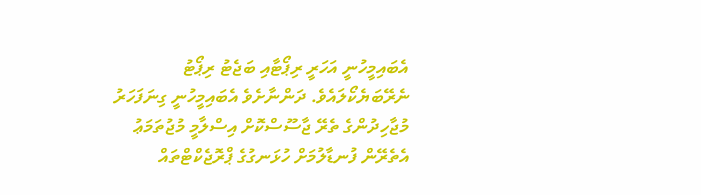އެބައިމީހުނީ އަހަރީ ރިޕޯޓާއި ބަޖެޓު ރިޕޯޓު ނެރޭބަޔެކޯލައެވެ. ދަންނާށެވެ އެބައިމީހުނީ ގިނަފަހަރު މުޖާހިދުންގެ ތެރޭ ޖާސޫސްކޮށް އިސްލާމީ މުޖުތަމަޢު އެތެރޭން ފުނޑާލުމަށް ހުޅަނގުގެ ޕްރޮޖެކްޓްތައް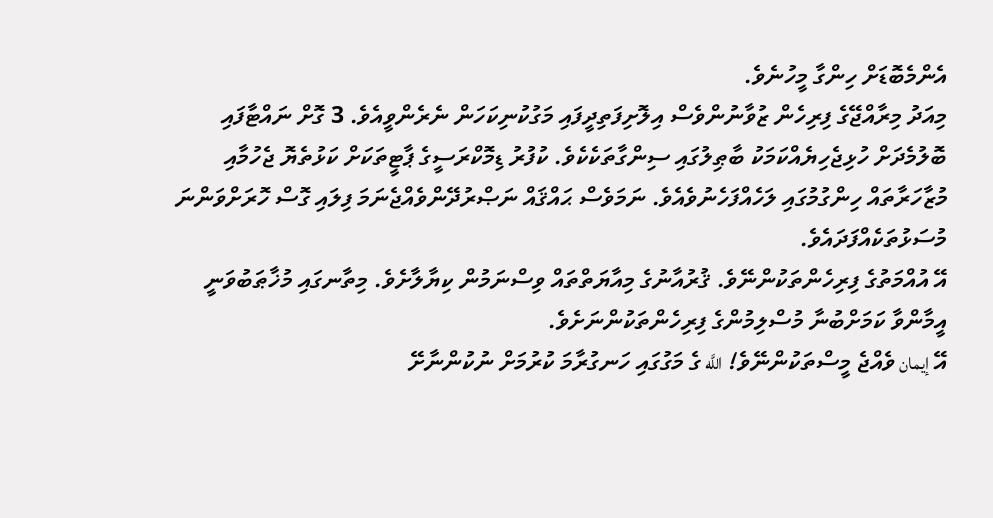އެންމެބޮޑަށް ހިންގާ މީހުނެވެ.
މިއަދު މިރާއްޖޭގެ ފިރިހެން ޒުވާނުންވެސް އިލޮށިފަތިދީފައި މަގުކުނިކަހަން ނެރެންވީއެވެ. 3 ގޮށް ނައްޓާފައި ބޮލުމެދަށް ހުޅިޖެހިޔެއްކަމަކު ބާޠިލުގައި ސިންގާތަކެކެވެ. ކުފުރު ޑިމޮކްރަސީގެ ޕާޓީތަކަށް ކަޅުތެޔޮ ޖެހުމާއި  މުޒާހަރާތައް ހިންގުމުގައި ލަހެއްފަހެނުވެއެވެ. ނަމަވެސް ޙައްޤައް ނަޞްރުދޭންވެއްޖެނަމަ ފިލައި ގޮސް ހޮރަށްވަންނަ މުސަޅުތަކެއްފަދައެވެ.
އޭ އުއްމަތުގެ ފިރިހެންތަކުންނޭވެ. ޤުރުއާނުގެ މިއާޔަތްތައް ވިސްނަމުން ކިޔާލާށެވެ. މިތާނގައި މުޚާޠަބުވަނީ އީމާންވާ ކަމަށްބުނާ މުސްލިމުންގެ ފިރިހެންތަކުންނަށެވެ.
އޭ إيمان ވެއްޖެ މީސްތަކުންނޭވެ! اللَّه ގެ މަގުގައި ހަނގުރާމަ ކުރުމަށް ނުކުންނާށޭ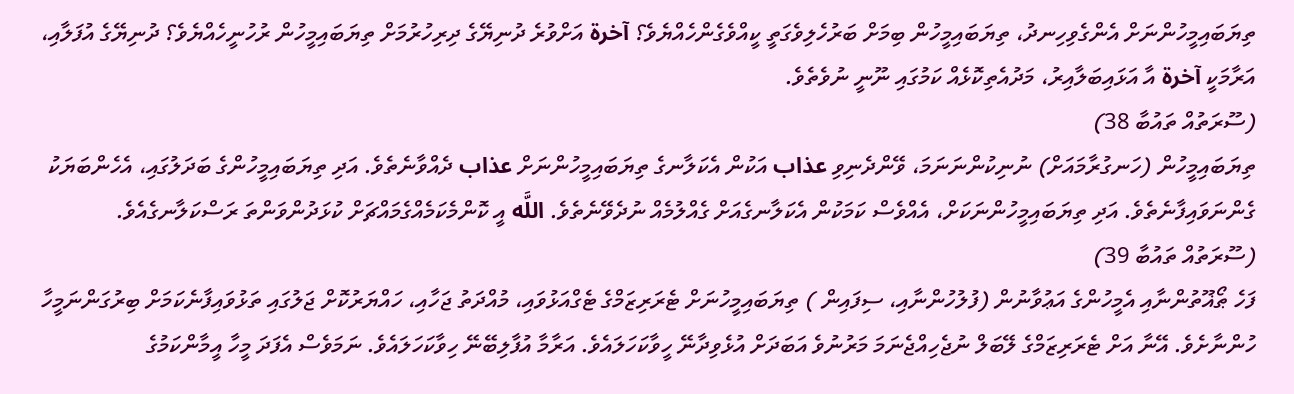ތިޔަބައިމީހުންނަށް އެންގެވިހިނދު، ތިޔަބައިމީހުން ބިމަށް ބަރުހެލިވެގަތީ ކީއްވެގެންހެއްޔެވެ؟ آخرة އަށްވުރެ ދުނިޔޭގެ ދިރިހުރުމަށް ތިޔަބައިމީހުން ރުހުނީހެއްޔެވެ؟ ދުނިޔޭގެ އުފަލާއި، އަރާމަކީ آخرة އާ އަޅައިބަލާއިރު، މަދުއެތިކޮޅެއް ކަމުގައި ނޫނީ ނުވެތެވެ.
(ސޫރަތުއް ތައުބާ 38)
ތިޔަބައިމީހުން (ހަނގުރާމައަށް) ނުނިކުންނަނަމަ، ވޭންދެނިވި عذاب އަކުން އެކަލާނގެ ތިޔަބައިމީހުންނަށް عذاب ދެއްވާނެތެވެ. އަދި ތިޔަބައިމީހުންގެ ބަދަލުގައި، އެހެންބަޔަކު ގެންނަވައިފާނެތެވެ. އަދި ތިޔަބައިމީހުންނަކަށް، އެއްވެސް ކަމަކުން އެކަލާނގެއަށް ގެއްލުމެއް ނުދެވޭނެތެވެ. اللَّه އީ ކޮންމެކަމެއްގެމައްޗަށް ކުޅަދުންވަންތަ ރަސްކަލާނގެއެވެ.
(ސޫރަތުއް ތައުބާ 39)
ފަހެ ޠޯޣޫތުންނާއި އެމީހުންގެ އަޢުވާނުން (ފުލުހުންނާއި، ސިފައިން ) ތިޔަބައިމީހުނަށް ޓެރަރިޒަމްގެ ޓެގްއަޅުވައި، މުއްދަތު ޖަހާއި، ހައްޔަރުކޮށް ޖަލުގައި ތަޅުވައިފާނެކަމަށް ބިރުގަންނަމީހާ ހުންނާށެވެ. އޭނާ އަށް ޓެރަރިޒަމްގެ ލޭބަލް ނުޖެހިއްޖެނަމަ މަރުނުވެ އަބަދަށް އުޅެވިދާނޭ ހީވާކަހަލައެވެ. އަރާމާ އުފާލިބޭނޭ ހިވާކަހަލައެވެ. ނަމަވެސް އެފަދަ މީހާ އީމާންކަމުގެ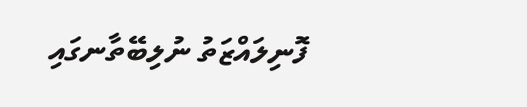ފޮނިލައްޒަތު ނުލިބޭތާނގައި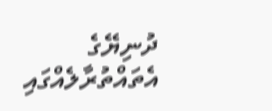ދުނިޔޭގެ އެތައްތުރާލެއްގައި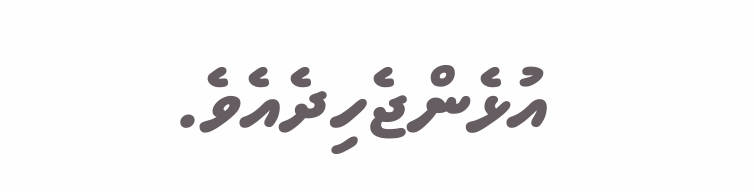އުޅެންޖެހިދެއެވެ.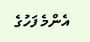އެންމެ ފަހުގެ